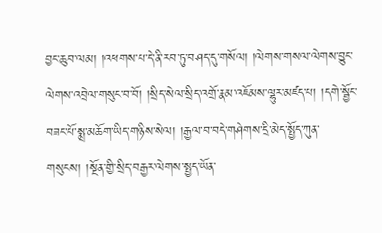བྱང་ཆུབ་ལམ། །འཕགས་པ་དེ་ནི་རབ་ཏུ་བཤད་དུ་གསོལ། །ལེགས་གསལ་ལེགས་བྱུང་ལེགས་འབྲེལ་གསུང་བ་བོ། །སྲིད་སེལ་སྲིད་འགྲོ་རྣམ་འཇོམས་ལྷུར་མཛད་པ། །དགེ་སྦྱོང་བཟང་པོ་སྨྲ་མཆོག་ཡིད་གཉིས་སེལ། །རྒྱལ་བ་བདེ་གཤེགས་དྲི་མེད་སྤྱོད་ཀུན་གསུངས། །སྔོན་གྱི་སྲིད་བརྒྱར་ལེགས་སྤྱད་ཡོན་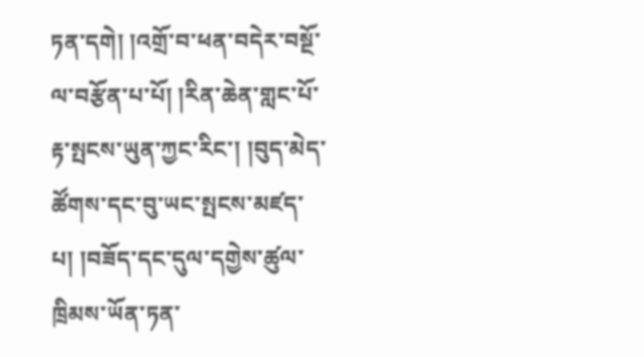ཏན་དགེ། །འགྲོ་བ་ཕན་བདེར་བསྔོ་ལ་བརྩོན་པ་པོ། །རིན་ཆེན་གླང་པོ་རྟ་སྤངས་ཡུན་ཀྱང་རིང་། །བུད་མེད་ཚོགས་དང་བུ་ཡང་སྤངས་མཛད་པ། །བཟོད་དང་དུལ་དགྱེས་ཚུལ་ཁྲིམས་ཡོན་ཏན་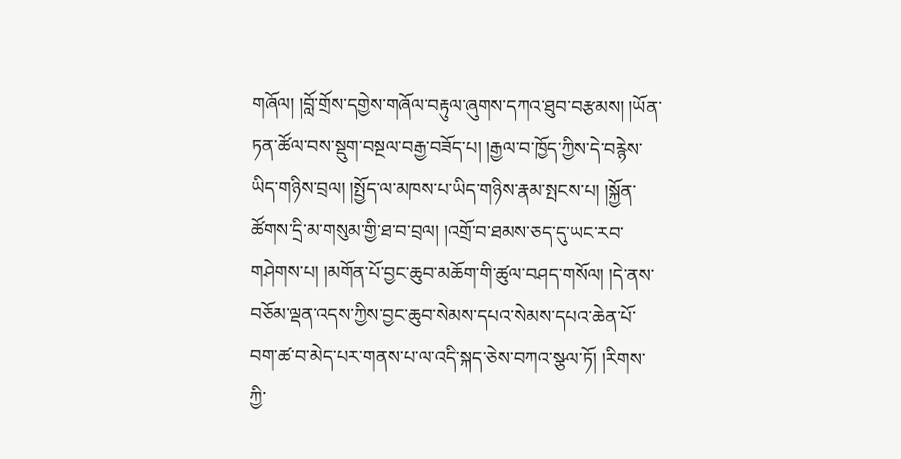གཞོལ། །བློ་གྲོས་དགྱེས་གཞོལ་བརྟུལ་ཞུགས་དཀའ་ཐུབ་བརྩམས། །ཡོན་ཏན་ཚོལ་བས་སྡུག་བསྔལ་བརྒྱ་བཟོད་པ། །རྒྱལ་བ་ཁྱོད་ཀྱིས་དེ་བརྙེས་ཡིད་གཉིས་བྲལ། །སྤྱོད་ལ་མཁས་པ་ཡིད་གཉིས་རྣམ་སྤངས་པ། །སྐྱོན་ཚོགས་དྲི་མ་གསུམ་གྱི་ཐ་བ་བྲལ། །འགྲོ་བ་ཐམས་ཅད་དུ་ཡང་རབ་གཤེགས་པ། །མགོན་པོ་བྱང་ཆུབ་མཆོག་གི་ཚུལ་བཤད་གསོལ། །དེ་ནས་བཅོམ་ལྡན་འདས་ཀྱིས་བྱང་ཆུབ་སེམས་དཔའ་སེམས་དཔའ་ཆེན་པོ་བག་ཚ་བ་མེད་པར་གནས་པ་ལ་འདི་སྐད་ཅེས་བཀའ་སྩལ་ཏོ། །རིགས་ཀྱི་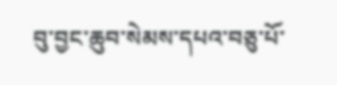བུ་བྱང་ཆུབ་སེམས་དཔའ་བཅུ་པོ་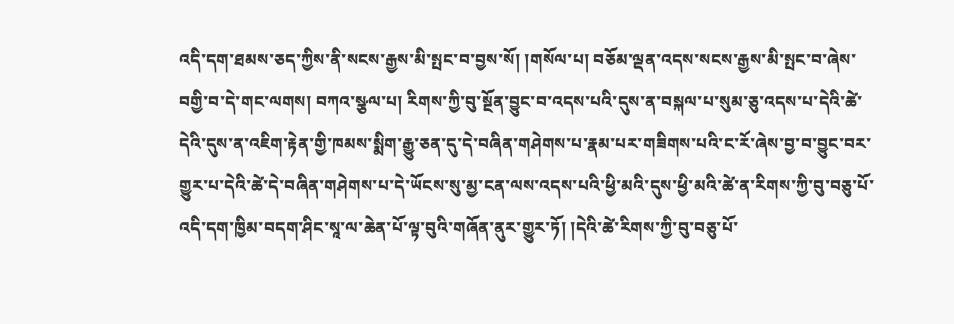འདི་དག་ཐམས་ཅད་ཀྱིས་ནི་སངས་རྒྱས་མི་སྤང་བ་བྱས་སོ། །གསོལ་པ། བཅོམ་ལྡན་འདས་སངས་རྒྱས་མི་སྤང་བ་ཞེས་བགྱི་བ་དེ་གང་ལགས། བཀའ་སྩལ་པ། རིགས་ཀྱི་བུ་སྔོན་བྱུང་བ་འདས་པའི་དུས་ན་བསྐལ་པ་སུམ་ཅུ་འདས་པ་དེའི་ཚེ་དེའི་དུས་ན་འཇིག་རྟེན་གྱི་ཁམས་སྨིག་རྒྱུ་ཅན་དུ་དེ་བཞིན་གཤེགས་པ་རྣམ་པར་གཟིགས་པའི་ང་རོ་ཞེས་བྱ་བ་བྱུང་བར་གྱུར་པ་དེའི་ཚེ་དེ་བཞིན་གཤེགས་པ་དེ་ཡོངས་སུ་མྱ་ངན་ལས་འདས་པའི་ཕྱི་མའི་དུས་ཕྱི་མའི་ཚེ་ན་རིགས་ཀྱི་བུ་བཅུ་པོ་འདི་དག་ཁྱིམ་བདག་ཤིང་སཱ་ལ་ཆེན་པོ་ལྟ་བུའི་གཞོན་ནུར་གྱུར་ཏོ། །དེའི་ཚེ་རིགས་ཀྱི་བུ་བཅུ་པོ་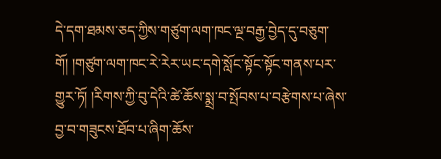དེ་དག་ཐམས་ཅད་ཀྱིས་གཙུག་ལག་ཁང་ལྔ་བརྒྱ་བྱེད་དུ་བཅུག་གོ། །གཙུག་ལག་ཁང་རེ་རེར་ཡང་དགེ་སློང་སྟོང་སྟོང་གནས་པར་གྱུར་ཏོ། །རིགས་ཀྱི་བུ་དེའི་ཚེ་ཆོས་སྨྲ་བ་སྤོབས་པ་བརྩེགས་པ་ཞེས་བྱ་བ་གཟུངས་ཐོབ་པ་ཞིག་ཆོས་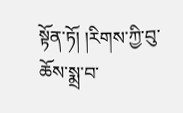སྟོན་ཏོ། །རིགས་ཀྱི་བུ་ཆོས་སྨྲ་བ་